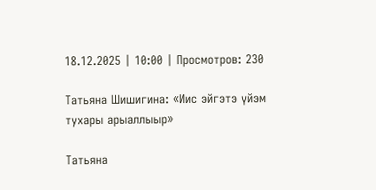18.12.2025 | 10:00 | Просмотров: 230

Татьяна Шишигина: «Иис эйгэтэ үйэм тухары арыаллыыр»

Татьяна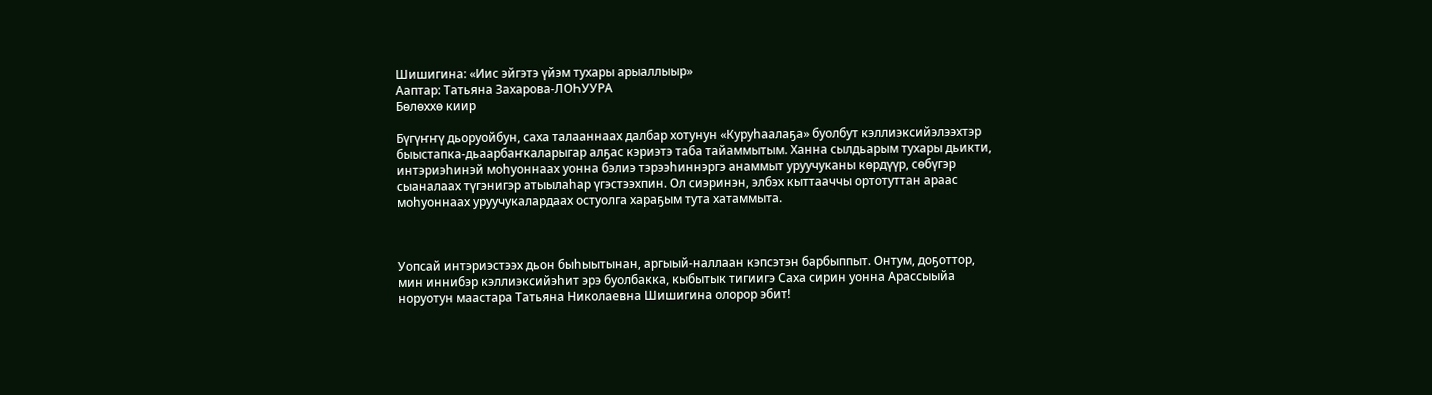Шишигина: «Иис эйгэтэ үйэм тухары арыаллыыр»
Ааптар: Татьяна Захарова-ЛОҺУУРА
Бөлөххө киир

Бүгүҥҥү дьоруойбун, саха талааннаах далбар хотунун «Куруһаалаҕа» буолбут кэллиэксийэлээхтэр быыстапка-дьаарбаҥкаларыгар алҕас кэриэтэ таба тайаммытым. Ханна сылдьарым тухары дьикти, интэриэһинэй моһуоннаах уонна бэлиэ тэрээһиннэргэ анаммыт уруучуканы көрдүүр, сөбүгэр сыаналаах түгэнигэр атыылаһар үгэстээхпин. Ол сиэринэн, элбэх кыттааччы ортотуттан араас моһуоннаах уруучукалардаах остуолга хараҕым тута хатаммыта.



Уопсай интэриэстээх дьон быһыытынан, аргыый-наллаан кэпсэтэн барбыппыт. Онтум, доҕоттор, мин иннибэр кэллиэксийэһит эрэ буолбакка, кыбытык тигиигэ Саха сирин уонна Арассыыйа норуотун маастара Татьяна Николаевна Шишигина олорор эбит!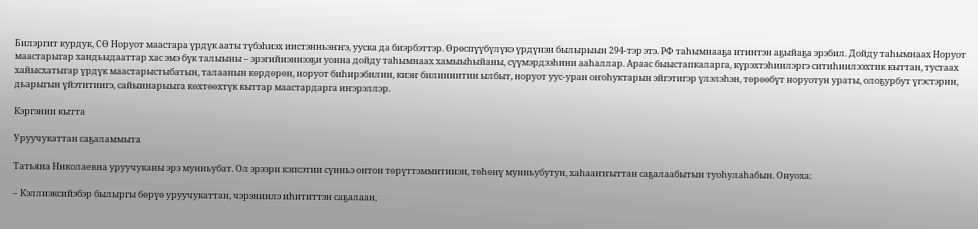Билэргит курдук, СӨ Норуот маастара үрдүк ааты түбэһиэх иистэнньэҥҥэ, ууска да биэрбэттэр. Өрөспүүбүлүкэ үрдүнэн былырыын 294-тэр этэ. РФ таһымнааҕа итинтэн аҕыйаҕа эрэбил. Дойду таһымнаах Норуот маастарыгар хандьыдааттар хас эмэ бүк талыыны – эрэгийиэннээҕи уонна дойду таһымнаах хамыыһыйаны, сүүмэрдээһини ааһаллар. Араас быыстапкаларга, күрэхтэһиилэргэ ситиһиилээхтик кыттан, тустаах хайысхатыгар үрдүк маастарыстыбатын, талаанын көрдөрөн, норуот биһирэбилин, киэҥ билиниитин ылбыт, норуот уус-уран оҥоһуктарын эйгэтигэр үлэлэһэн, төрөөбүт норуотун ураты, олоҕурбут үгэстэрин, дьарыгын үйэтитиигэ, сайыннарыыга көхтөөхтүк кыттар маастардарга иҥэрэллэр.

Кэргэнин кытта

Уруучукаттан саҕаламмыта

Татьяна Николаевна уруучуканы эрэ мунньубат. Ол эрээри кэпсэтии сүнньэ онтон төрүттэммитинэн, төһөнү мунньубутун, хаһааҥҥыттан саҕалаабытын туоһулаһабын. Онуоха:

– Кэллиэксийэбэр былыргы бөрүө уруучукаттан, чэрэниилэ иһититтэн саҕалаан,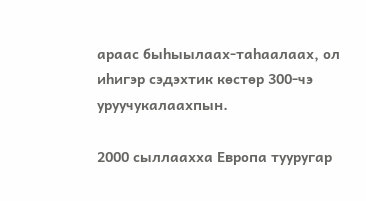араас быһыылаах-таһаалаах, ол иһигэр сэдэхтик көстөр 300-чэ уруучукалаахпын.

2000 сыллаахха Европа тууругар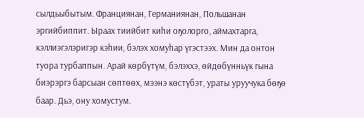сылдьыбытым. Франциянан, Германиянан, Польшанан эргийбиппит. Ыраах тиийбит киһи оҕолорго, аймахтарга, кэллиэгэлэригэр кэһии, бэлэх хомуһар үгэстээх. Мин да онтон туора турбаппын. Арай көрбүтүм, бэлэххэ, өйдөбүнньүк гына биэрэргэ барсыан сөптөөх, мээнэ көстүбэт, ураты уруучука бөҕө баар. Дьэ, ону хомустум.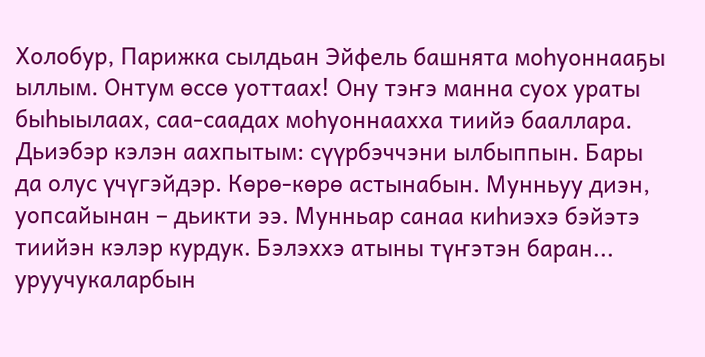Холобур, Парижка сылдьан Эйфель башнята моһуоннааҕы ыллым. Онтум өссө уоттаах! Ону тэҥэ манна суох ураты быһыылаах, саа-саадах моһуоннаахха тиийэ бааллара. Дьиэбэр кэлэн аахпытым: сүүрбэччэни ылбыппын. Бары да олус үчүгэйдэр. Көрө-көрө астынабын. Мунньуу диэн, уопсайынан – дьикти ээ. Мунньар санаа киһиэхэ бэйэтэ тиийэн кэлэр курдук. Бэлэххэ атыны түҥэтэн баран... уруучукаларбын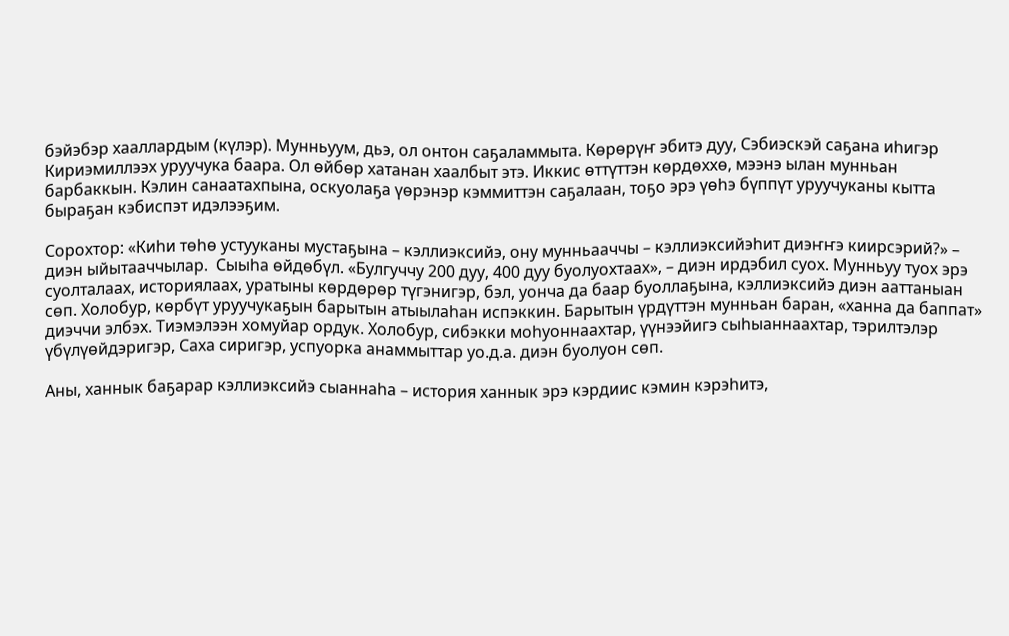бэйэбэр хааллардым (күлэр). Мунньуум, дьэ, ол онтон саҕаламмыта. Көрөрүҥ эбитэ дуу, Сэбиэскэй саҕана иһигэр Кириэмиллээх уруучука баара. Ол өйбөр хатанан хаалбыт этэ. Иккис өттүттэн көрдөххө, мээнэ ылан мунньан барбаккын. Кэлин санаатахпына, оскуолаҕа үөрэнэр кэммиттэн саҕалаан, тоҕо эрэ үөһэ бүппүт уруучуканы кытта быраҕан кэбиспэт идэлээҕим.

Сорохтор: «Киһи төһө устууканы мустаҕына – кэллиэксийэ, ону мунньааччы – кэллиэксийэһит диэҥҥэ киирсэрий?» – диэн ыйытааччылар.  Сыыһа өйдөбүл. «Булгуччу 200 дуу, 400 дуу буолуохтаах», – диэн ирдэбил суох. Мунньуу туох эрэ суолталаах, историялаах, уратыны көрдөрөр түгэнигэр, бэл, уонча да баар буоллаҕына, кэллиэксийэ диэн ааттаныан сөп. Холобур, көрбүт уруучукаҕын барытын атыылаһан испэккин. Барытын үрдүттэн мунньан баран, «ханна да баппат» диэччи элбэх. Тиэмэлээн хомуйар ордук. Холобур, сибэкки моһуоннаахтар, үүнээйигэ сыһыаннаахтар, тэрилтэлэр үбүлүөйдэригэр, Саха сиригэр, успуорка анаммыттар уо.д.а. диэн буолуон сөп.

Аны, ханнык баҕарар кэллиэксийэ сыаннаһа – история ханнык эрэ кэрдиис кэмин кэрэһитэ,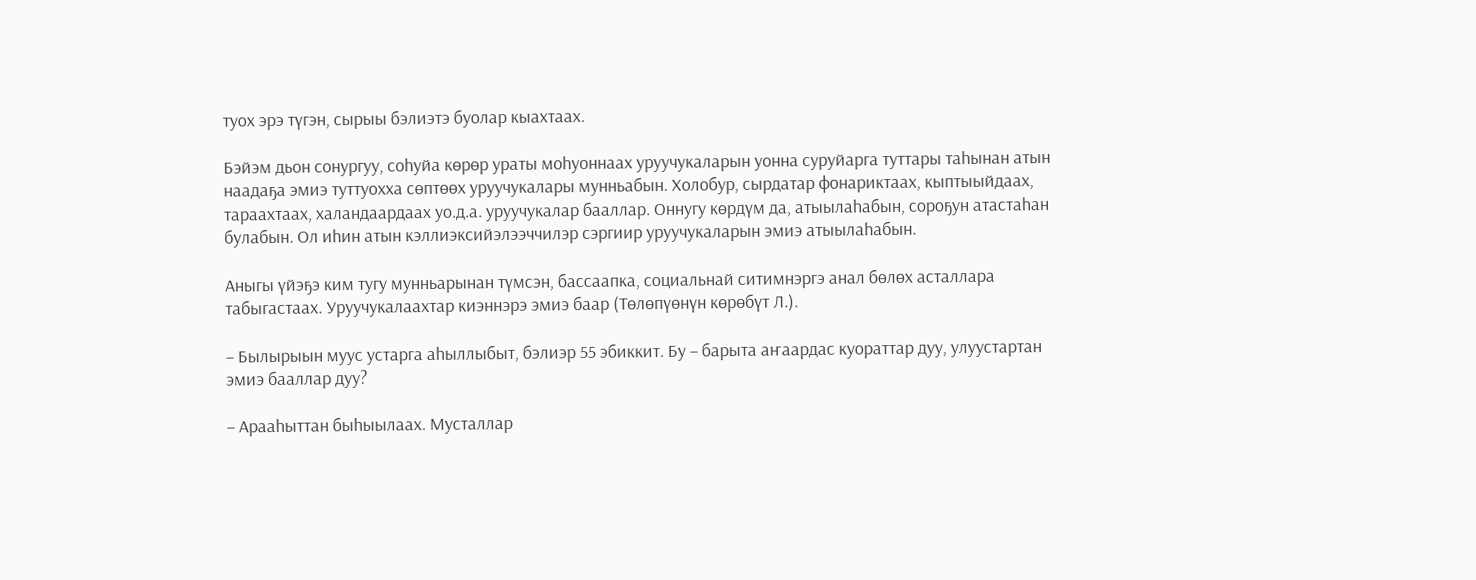туох эрэ түгэн, сырыы бэлиэтэ буолар кыахтаах.

Бэйэм дьон сонургуу, соһуйа көрөр ураты моһуоннаах уруучукаларын уонна суруйарга туттары таһынан атын наадаҕа эмиэ туттуохха сөптөөх уруучукалары мунньабын. Холобур, сырдатар фонариктаах, кыптыыйдаах, тараахтаах, халандаардаах уо.д.а. уруучукалар бааллар. Оннугу көрдүм да, атыылаһабын, сороҕун атастаһан булабын. Ол иһин атын кэллиэксийэлээччилэр сэргиир уруучукаларын эмиэ атыылаһабын.

Аныгы үйэҕэ ким тугу мунньарынан түмсэн, бассаапка, социальнай ситимнэргэ анал бөлөх асталлара табыгастаах. Уруучукалаахтар киэннэрэ эмиэ баар (Төлөпүөнүн көрөбүт Л.).

– Былырыын муус устарга аһыллыбыт, бэлиэр 55 эбиккит. Бу – барыта аҥаардас куораттар дуу, улуустартан эмиэ бааллар дуу?

– Арааһыттан быһыылаах. Мусталлар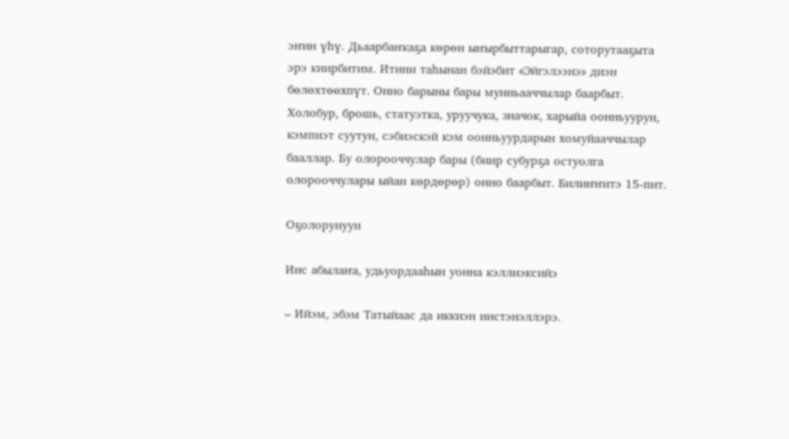эҥин үһү. Дьаарбаҥкаҕа көрөн ыҥырбыттарыгар, соторутааҕыта эрэ киирбитим. Итини таһынан бэйэбит «Эйгэлээнэ» диэн бөлөхтөөхпүт. Онно барыны бары мунньааччылар баарбыт. Холобур, брошь, статуэтка, уруучука, значок, харыйа оонньуурун, кэмпиэт суутун, сэбиэскэй кэм оонньуурдарын хомуйааччылар бааллар. Бу олорооччулар бары (биир субурҕа остуолга олорооччулары ыйан көрдөрөр) онно баарбыт. Билиҥҥитэ 15-пит.

Оҕолорунуун

Иис абылаҥа, удьуордааһын уонна кэллиэксийэ

– Ийэм, эбэм Татыйаас да иккиэн иистэнэллэрэ.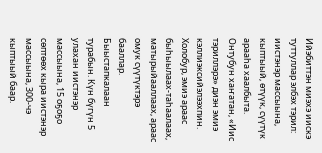Ийэбиттэн миэхэ иискэ туттуллар элбэх тэрил: иистэнэр массыына, кыптыый, өтүүк, сүүтүк арааһа хаалбыта. Онтубун хаҥатан, «Иис тэриллэрэ» диэн эмиэ кэллиэксийэлээхпин. Холобур, эмиэ араас быһыылаах-таһаалаах, матырыйааллаах, араас омук сүүтүктэрэ бааллар. Быыстапкалаан турабын. Күн бүгүн 5 улахан иистэнэр массыына, 15 оҕоҕо сөптөөх кыра иистэнэр массыына, 300-чэ кыптыый баар.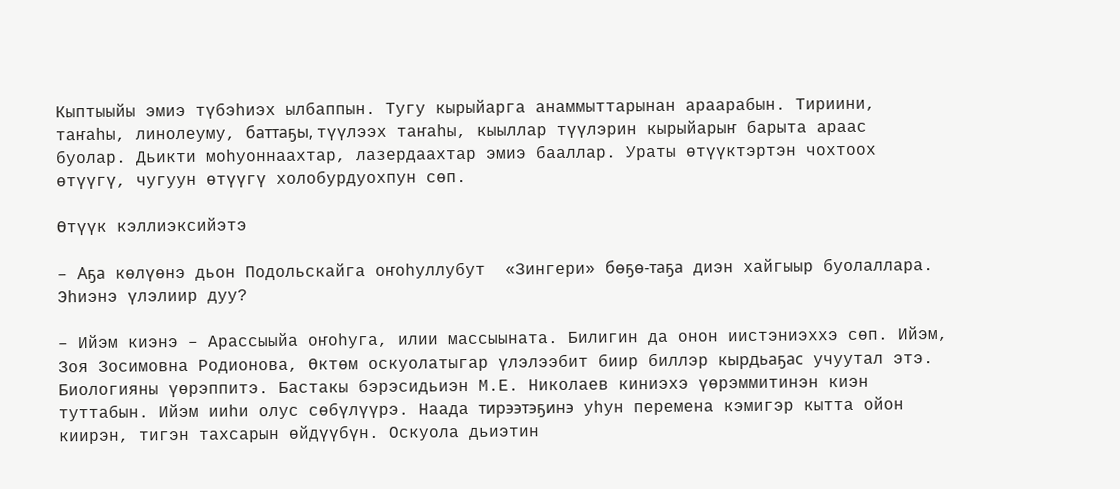Кыптыыйы эмиэ түбэһиэх ылбаппын. Тугу кырыйарга анаммыттарынан араарабын. Тириини, таҥаһы, линолеуму, баттаҕы, түүлээх таҥаһы, кыыллар түүлэрин кырыйарыҥ барыта араас буолар. Дьикти моһуоннаахтар, лазердаахтар эмиэ бааллар. Ураты өтүүктэртэн чохтоох өтүүгү, чугуун өтүүгү холобурдуохпун сөп.

Өтүүк кэллиэксийэтэ

– Аҕа көлүөнэ дьон Подольскайга оҥоһуллубут  «Зингери» бөҕө-таҕа диэн хайгыыр буолаллара. Эһиэнэ үлэлиир дуу?

– Ийэм киэнэ – Арассыыйа оҥоһуга, илии массыыната. Билигин да онон иистэниэххэ сөп. Ийэм, Зоя Зосимовна Родионова, Өктөм оскуолатыгар үлэлээбит биир биллэр кырдьаҕас учуутал этэ. Биологияны үөрэппитэ. Бастакы бэрэсидьиэн М.Е. Николаев киниэхэ үөрэммитинэн киэн туттабын. Ийэм ииһи олус сөбүлүүрэ. Наада тирээтэҕинэ уһун перемена кэмигэр кытта ойон киирэн, тигэн тахсарын өйдүүбүн. Оскуола дьиэтин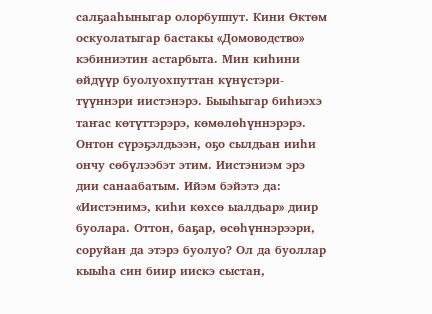салҕааһыныгар олорбуппут. Кини Өктөм оскуолатыгар бастакы «Домоводство» кэбиниэтин астарбыта. Мин киһини өйдүүр буолуохпуттан күнүстэри-түүннэри иистэнэрэ. Быыһыгар биһиэхэ таҥас көтүттэрэрэ, көмөлөһүннэрэрэ. Онтон сүрэҕэлдьээн, оҕо сылдьан ииһи ончу сөбүлээбэт этим. Иистэниэм эрэ дии санаабатым. Ийэм бэйэтэ да: «Иистэнимэ, киһи көхсө ыалдьар» диир буолара. Оттон, баҕар, өсөһүннэрээри, соруйан да этэрэ буолуо? Ол да буоллар кыыһа син биир иискэ сыстан,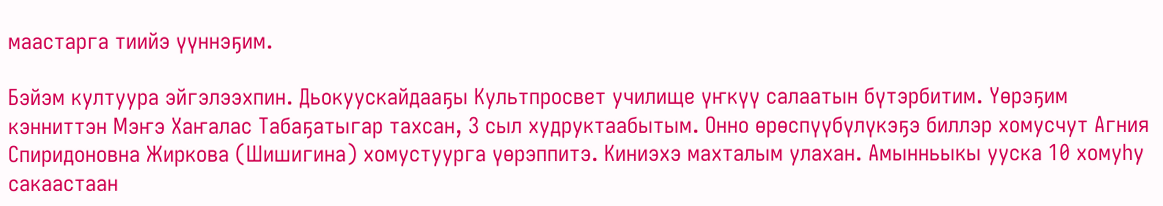маастарга тиийэ үүннэҕим.

Бэйэм култуура эйгэлээхпин. Дьокуускайдааҕы Культпросвет училище үҥкүү салаатын бүтэрбитим. Үөрэҕим кэнниттэн Мэҥэ Хаҥалас Табаҕатыгар тахсан, 3 сыл худруктаабытым. Онно өрөспүүбүлүкэҕэ биллэр хомусчут Агния Спиридоновна Жиркова (Шишигина) хомустуурга үөрэппитэ. Киниэхэ махталым улахан. Амынньыкы ууска 10 хомуһу сакаастаан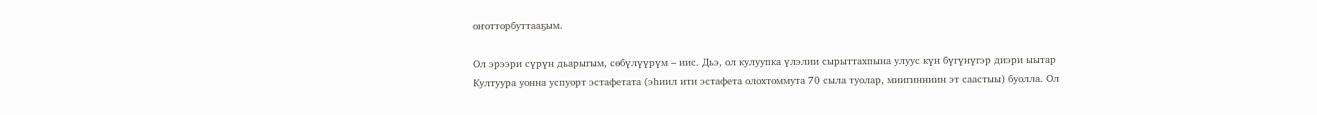оҥотторбуттааҕым.

Ол эрээри сүрүн дьарыгым, сөбүлүүрүм – иис. Дьэ, ол кулуупка үлэлии сырыттахпына улуус күн бүгүнүгэр диэри ыытар Култуура уонна успуорт эстафетата (эһиил ити эстафета олохтоммута 70 сыла туолар, миигинниин эт саастыы) буолла. Ол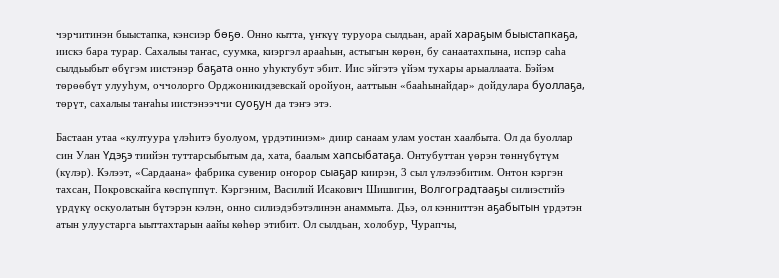чэрчитинэн быыстапка, кэнсиэр бөҕө. Онно кытта, үҥкүү туруора сылдьан, арай хараҕым быыстапкаҕа, иискэ бара турар. Сахалыы таҥас, суумка, киэргэл арааһын, астыгын көрөн, бу санаатахпына, испэр саһа сылдьыбыт өбүгэм иистэнэр баҕата онно уһуктубут эбит. Иис эйгэтэ үйэм тухары арыаллаата. Бэйэм төрөөбүт улууһум, оччолорго Орджоникидзевскай оройуон, ааттыын «бааһынайдар» дойдулара буоллаҕа, төрүт, сахалыы таҥаһы иистэнээччи суоҕун да тэҥэ этэ.

Бастаан утаа «култуура үлэһитэ буолуом, үрдэтиниэм» диир санаам улам уостан хаалбыта. Ол да буоллар син Улан Үдэҕэ тиийэн туттарсыбытым да, хата, баалым хапсыбатаҕа. Онтубуттан үөрэн төннүбүтүм (күлэр). Кэлээт, «Сардаана» фабрика сувенир оҥорор сыаҕар киирэн, 3 сыл үлэлээбитим. Онтон кэргэн тахсан, Покровскайга көспүппүт. Кэргэним, Василий Исакович Шишигин, Волгоградтааҕы силиэстийэ үрдүкү оскуолатын бүтэрэн кэлэн, онно силиэдэбэтэлинэн анаммыта. Дьэ, ол кэнниттэн аҕабытын үрдэтэн атын улуустарга ыыттахтарын аайы көһөр этибит. Ол сылдьан, холобур, Чурапчы,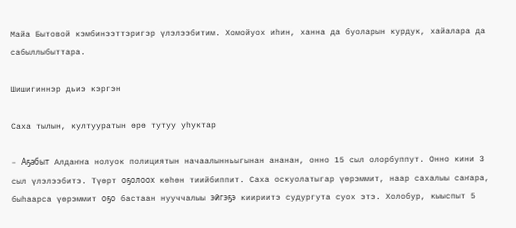Майа Бытовой кэмбинээттэригэр үлэлээбитим. Хомойуох иһин, ханна да буоларын курдук, хайалара да сабыллыбыттара.

Шишигиннэр дьиэ кэргэн

Саха тылын, култууратын өрө тутуу уһуктар

– Аҕабыт Алдаҥҥа нолуок полициятын начаалынньыгынан ананан, онно 15 сыл олорбуппут. Онно кини 3 сыл үлэлээбитэ. Түөрт оҕолоох көһөн тиийбиппит. Саха оскуолатыгар үөрэммит, наар сахалыы саҥара, быһаарса үөрэммит оҕо бастаан нууччалыы эйгэҕэ киириитэ судургута суох этэ. Холобур, кыыспыт 5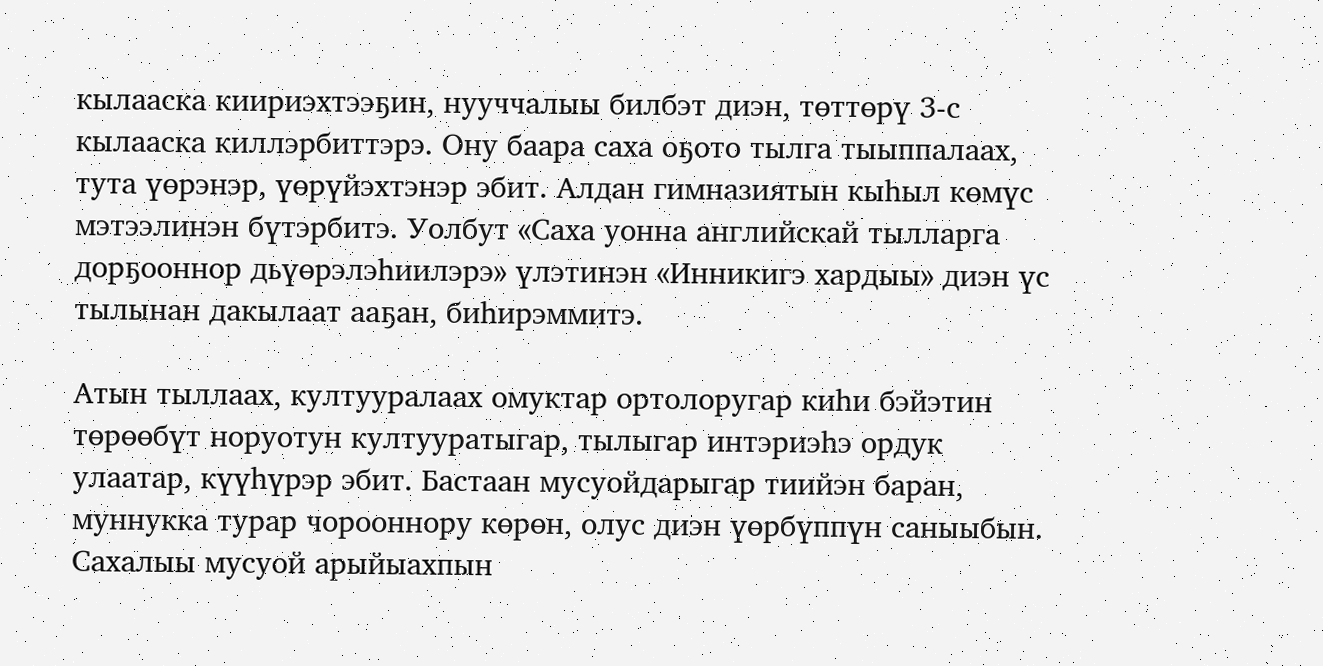кылааска киириэхтээҕин, нууччалыы билбэт диэн, төттөрү 3-с кылааска киллэрбиттэрэ. Ону баара саха оҕото тылга тыыппалаах, тута үөрэнэр, үөрүйэхтэнэр эбит. Алдан гимназиятын кыһыл көмүс мэтээлинэн бүтэрбитэ. Уолбут «Саха уонна английскай тылларга дорҕооннор дьүөрэлэһиилэрэ» үлэтинэн «Инникигэ хардыы» диэн үс тылынан дакылаат ааҕан, биһирэммитэ.

Атын тыллаах, култууралаах омуктар ортолоругар киһи бэйэтин төрөөбүт норуотун култууратыгар, тылыгар интэриэһэ ордук улаатар, күүһүрэр эбит. Бастаан мусуойдарыгар тиийэн баран, муннукка турар чорооннору көрөн, олус диэн үөрбүппүн саныыбын. Сахалыы мусуой арыйыахпын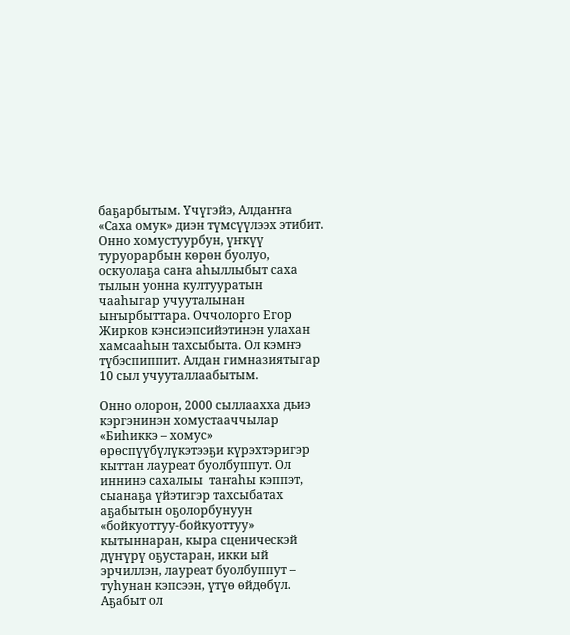баҕарбытым. Үчүгэйэ, Алдаҥҥа «Саха омук» диэн түмсүүлээх этибит. Онно хомустуурбун, үҥкүү туруорарбын көрөн буолуо, оскуолаҕа саҥа аһыллыбыт саха тылын уонна култууратын чааһыгар учууталынан ыҥырбыттара. Оччолорго Егор Жирков кэнсиэпсийэтинэн улахан хамсааһын тахсыбыта. Ол кэмҥэ түбэспиппит. Алдан гимназиятыгар 10 сыл учууталлаабытым.

Онно олорон, 2000 сыллаахха дьиэ кэргэнинэн хомустааччылар «Биһиккэ – хомус» өрөспүүбүлүкэтээҕи күрэхтэригэр кыттан лауреат буолбуппут. Ол иннинэ сахалыы  таҥаһы кэппэт, сыанаҕа үйэтигэр тахсыбатах аҕабытын оҕолорбунуун «бойкуоттуу-бойкуоттуу» кытыннаран, кыра сценическэй дүҥүрү оҕустаран, икки ый эрчиллэн, лауреат буолбуппут – туһунан кэпсээн, үтүө өйдөбүл. Аҕабыт ол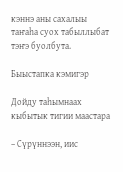кэннэ аны сахалыы таҥаһа суох табыллыбат тэҥэ буолбута.

Быыстапка кэмигэр

Дойду таһымнаах кыбытык тигии маастара

– Сүрүннээн, иис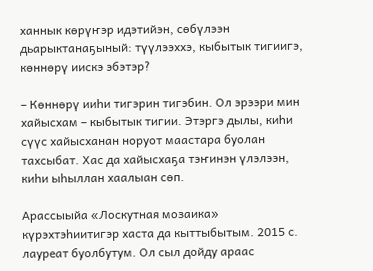ханнык көрүҥэр идэтийэн, сөбүлээн дьарыктанаҕыный: түүлээххэ, кыбытык тигиигэ, көннөрү иискэ эбэтэр?

– Көннөрү ииһи тигэрин тигэбин. Ол эрээри мин хайысхам – кыбытык тигии. Этэргэ дылы, киһи сүүс хайысханан норуот маастара буолан тахсыбат. Хас да хайысхаҕа тэҥинэн үлэлээн, киһи ыһыллан хаалыан сөп.

Арассыыйа «Лоскутная мозаика» күрэхтэһиитигэр хаста да кыттыбытым. 2015 с. лауреат буолбутум. Ол сыл дойду араас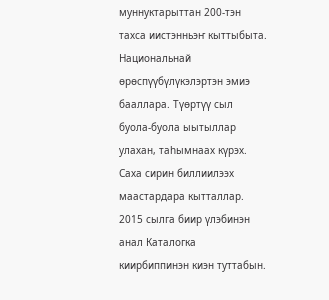муннуктарыттан 200-тэн тахса иистэнньэҥ кыттыбыта. Национальнай өрөспүүбүлүкэлэртэн эмиэ бааллара. Түөртүү сыл буола-буола ыытыллар улахан, таһымнаах күрэх. Саха сирин биллиилээх маастардара кытталлар. 2015 сылга биир үлэбинэн анал Каталогка киирбиппинэн киэн туттабын.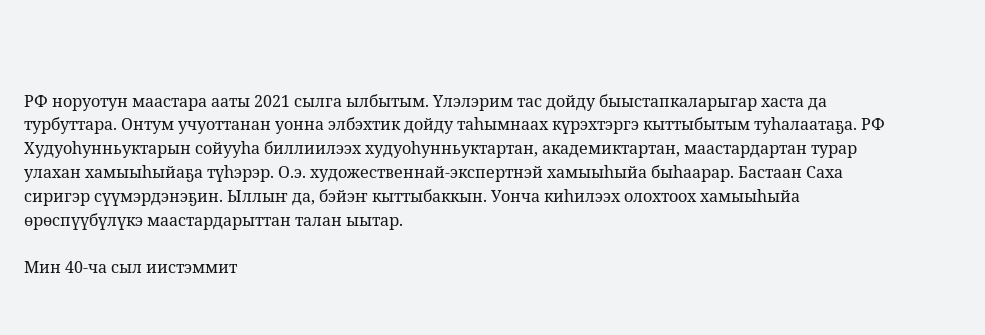РФ норуотун маастара ааты 2021 сылга ылбытым. Үлэлэрим тас дойду быыстапкаларыгар хаста да турбуттара. Онтум учуоттанан уонна элбэхтик дойду таһымнаах күрэхтэргэ кыттыбытым туһалаатаҕа. РФ Худуоһунньуктарын сойууһа биллиилээх худуоһунньуктартан, академиктартан, маастардартан турар улахан хамыыһыйаҕа түһэрэр. О.э. художественнай-экспертнэй хамыыһыйа быһаарар. Бастаан Саха сиригэр сүүмэрдэнэҕин. Ыллыҥ да, бэйэҥ кыттыбаккын. Уонча киһилээх олохтоох хамыыһыйа өрөспүүбүлүкэ маастардарыттан талан ыытар.

Мин 40-ча сыл иистэммит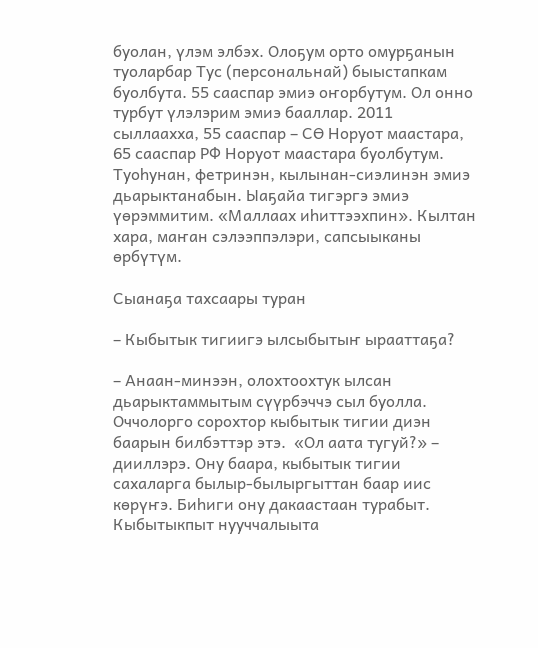буолан, үлэм элбэх. Олоҕум орто омурҕанын туоларбар Тус (персональнай) быыстапкам буолбута. 55 сааспар эмиэ оҥорбутум. Ол онно турбут үлэлэрим эмиэ бааллар. 2011 сыллаахха, 55 сааспар – СӨ Норуот маастара, 65 сааспар РФ Норуот маастара буолбутум. Туоһунан, фетринэн, кылынан-сиэлинэн эмиэ дьарыктанабын. Ыаҕайа тигэргэ эмиэ үөрэммитим. «Маллаах иһиттээхпин». Кылтан хара, маҥан сэлээппэлэри, сапсыыканы өрбүтүм.

Сыанаҕа тахсаары туран

– Кыбытык тигиигэ ылсыбытыҥ ырааттаҕа?

– Анаан-минээн, олохтоохтук ылсан дьарыктаммытым сүүрбэччэ сыл буолла. Оччолорго сорохтор кыбытык тигии диэн баарын билбэттэр этэ.  «Ол аата тугуй?» – дииллэрэ. Ону баара, кыбытык тигии сахаларга былыр-былыргыттан баар иис көрүҥэ. Биһиги ону дакаастаан турабыт. Кыбытыкпыт нууччалыыта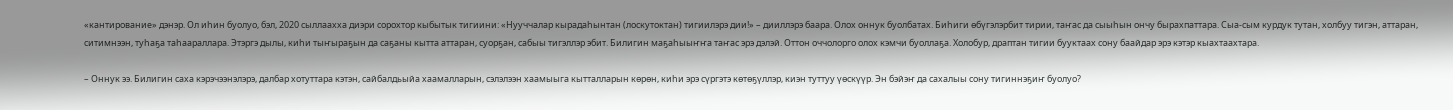«кантирование» дэнэр. Ол иһин буолуо, бэл, 2020 сыллаахха диэри сорохтор кыбытык тигиини: «Нууччалар кырадаһынтан (лоскутоктан) тигиилэрэ дии!» – дииллэрэ баара. Олох оннук буолбатах. Биһиги өбүгэлэрбит тирии, таҥас да сыыһын ончу бырахпаттара. Сыа-сым курдук тутан, холбуу тигэн, аттаран, ситимнээн, туһаҕа таһаараллара. Этэргэ дылы, киһи тыҥыраҕын да саҕаны кытта аттаран, суорҕан, сабыы тигэллэр эбит. Билигин маҕаһыыҥҥа таҥас эрэ дэлэй. Оттон оччолорго олох кэмчи буоллаҕа. Холобур, драптан тигии бууктаах сону баайдар эрэ кэтэр кыахтаахтара.

– Оннук ээ. Билигин саха кэрэчээнэлэрэ, далбар хотуттара кэтэн, сайбалдьыйа хаамалларын, сэлэлээн хаамыыга кытталларын көрөн, киһи эрэ сүргэтэ көтөҕүллэр, киэн туттуу үөскүүр. Эн бэйэҥ да сахалыы сону тигиннэҕиҥ буолуо?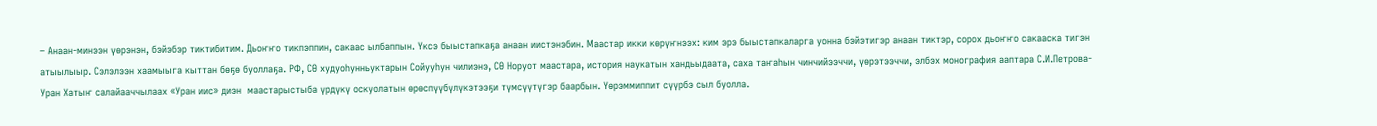– Анаан-минээн үөрэнэн, бэйэбэр тиктибитим. Дьоҥҥо тикпэппин, сакаас ылбаппын. Үксэ быыстапкаҕа анаан иистэнэбин. Маастар икки көрүҥнээх: ким эрэ быыстапкаларга уонна бэйэтигэр анаан тиктэр, сорох дьоҥҥо сакааска тигэн атыылыыр. Сэлэлээн хаамыыга кыттан бөҕө буоллаҕа. РФ, СӨ худуоһунньуктарын Сойууһун чилиэнэ, СӨ Норуот маастара, история наукатын хандьыдаата, саха таҥаһын чинчийээччи, үөрэтээччи, элбэх монография ааптара С.И.Петрова-Уран Хатыҥ салайааччылаах «Уран иис» диэн  маастарыстыба үрдүкү оскуолатын өрөспүүбүлүкэтээҕи түмсүүтүгэр баарбын. Үөрэммиппит сүүрбэ сыл буолла.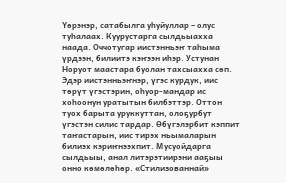Үөрэнэр, сатабылга уһуйуллар – олус туһалаах. Куурустарга сылдьыахха наада. Оччотугар иистэнньэҥ таһыма үрдээн, билиитэ кэҥээн иһэр. Устунан Норуот маастара буолан тахсыахха сөп. Эдэр иистэнньэҥнэр, үгэс курдук, иис төрүт үгэстэрин, оһуор-мандар ис хоһоонун уратытын билбэттэр. Оттон туох барыта уруккуттан, олоҕурбут үгэстэн силис тардар. Өбүгэлэрбит кэппит таҥастарын, иис тирэх ньымаларын билиэх кэриҥнээхпит. Мусуойдарга сылдьыы, анал литэрэтиирэни ааҕыы онно көмөлөһөр. «Стилизованнай»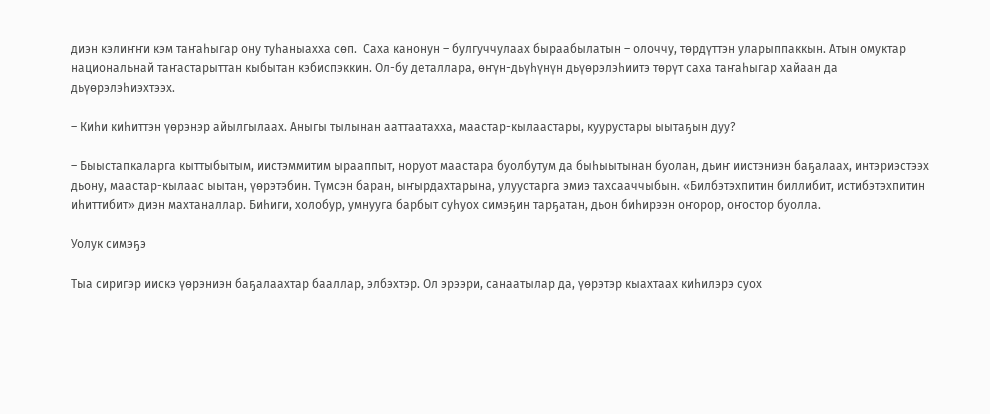диэн кэлиҥҥи кэм таҥаһыгар ону туһаныахха сөп.  Саха канонун – булгуччулаах быраабылатын – олоччу, төрдүттэн уларыппаккын. Атын омуктар национальнай таҥастарыттан кыбытан кэбиспэккин. Ол-бу деталлара, өҥүн-дьүһүнүн дьүөрэлэһиитэ төрүт саха таҥаһыгар хайаан да дьүөрэлэһиэхтээх.

– Киһи киһиттэн үөрэнэр айылгылаах. Аныгы тылынан ааттаатахха, маастар-кылаастары, куурустары ыытаҕын дуу?

– Быыстапкаларга кыттыбытым, иистэммитим ырааппыт, норуот маастара буолбутум да быһыытынан буолан, дьиҥ иистэниэн баҕалаах, интэриэстээх дьону, маастар-кылаас ыытан, үөрэтэбин. Түмсэн баран, ыҥырдахтарына, улуустарга эмиэ тахсааччыбын. «Билбэтэхпитин биллибит, истибэтэхпитин иһиттибит» диэн махтаналлар. Биһиги, холобур, умнууга барбыт суһуох симэҕин тарҕатан, дьон биһирээн оҥорор, оҥостор буолла.

Уолук симэҕэ

Тыа сиригэр иискэ үөрэниэн баҕалаахтар бааллар, элбэхтэр. Ол эрээри, санаатылар да, үөрэтэр кыахтаах киһилэрэ суох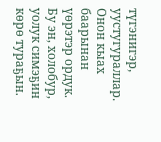түгэнигэр,  уустугураллар. Онон кыах баарынан үөрэтэр ордук. Бу эн, холобур, уолук симэҕин көрө тураҕын.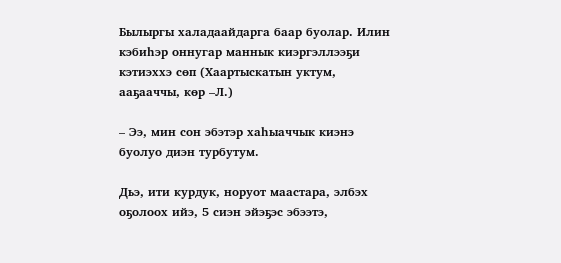Былыргы халадаайдарга баар буолар. Илин кэбиһэр оннугар маннык киэргэллээҕи кэтиэххэ сөп (Хаартыскатын уктум, ааҕааччы, көр –Л.)

– Ээ, мин сон эбэтэр хаһыаччык киэнэ буолуо диэн турбутум.

Дьэ, ити курдук, норуот маастара, элбэх оҕолоох ийэ, 5 сиэн эйэҕэс эбээтэ,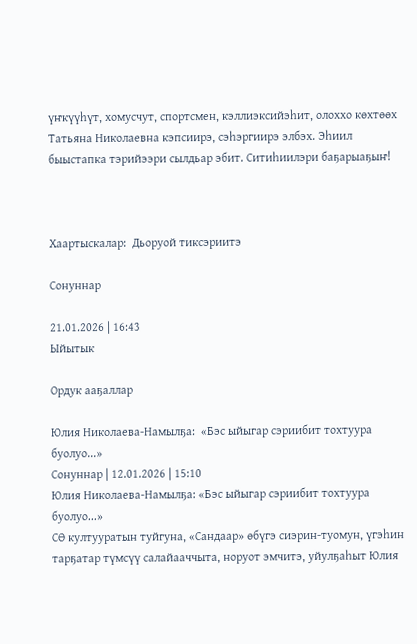үҥкүүһүт, хомусчут, спортсмен, кэллиэксийэһит, олоххо көхтөөх Татьяна Николаевна кэпсиирэ, сэһэргиирэ элбэх. Эһиил быыстапка тэрийээри сылдьар эбит. Ситиһиилэри баҕарыаҕыҥ!



Хаартыскалар:  Дьоруой тиксэриитэ

Сонуннар

21.01.2026 | 16:43
Ыйытык

Ордук ааҕаллар

Юлия Николаева-Намылҕа:  «Бэс ыйыгар сэриибит тохтуура буолуо...»
Сонуннар | 12.01.2026 | 15:10
Юлия Николаева-Намылҕа: «Бэс ыйыгар сэриибит тохтуура буолуо...»
СӨ култууратын туйгуна, «Сандаар» өбүгэ сиэрин-туомун, үгэһин тарҕатар түмсүү салайааччыта, норуот эмчитэ, уйулҕаһыт Юлия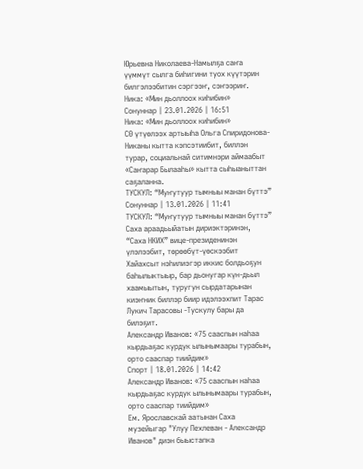Юрьевна Николаева-Намылҕа саҥа үүммүт сылга биһигини туох күүтэрин билгэлээбитин сэргээҥ, сэҥээриҥ.
Ника: «Мин дьоллоох киһибин»
Сонуннар | 23.01.2026 | 16:51
Ника: «Мин дьоллоох киһибин»
СӨ үтүөлээх артыыһа Ольга Спиридонова-Никаны кытта кэпсэтиибит, биллэн турар, социальнай ситимнэри аймаабыт «Саҥарар Былааһы» кытта сыһыаныттан саҕаланна.
ТУСКУЛ: “Муҥутуур тымныы манан бүттэ”
Сонуннар | 13.01.2026 | 11:41
ТУСКУЛ: “Муҥутуур тымныы манан бүттэ”
Саха араадьыйатын дириэктэринэн, “Саха НКИХ” вице-президенинэн үлэлээбит, төрөөбүт-үөскээбит Хайахсыт нэһилиэгэр иккис болдьоҕун баһылыктыыр, бар дьонугар күн-дьыл хаамыытын, туругун сырдатарынан киэҥник биллэр биир идэлээхпит Тарас Лукич Тарасовы -Тускулу бары да билэҕит.
Александр Иванов: «75 сааспын наһаа кырдьаҕас курдук ылынымаары турабын, орто сааспар тиийдим»
Спорт | 18.01.2026 | 14:42
Александр Иванов: «75 сааспын наһаа кырдьаҕас курдук ылынымаары турабын, орто сааспар тиийдим»
Ем. Ярославскай аатынан Саха музейыгар "Улуу Пехлеван - Александр Иванов" диэн быыстапка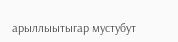арыллыытыгар мустубут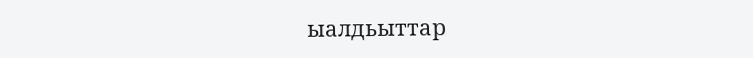ыалдьыттар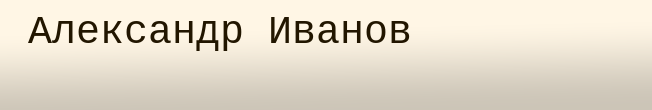Александр Иванов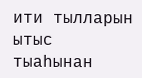ити тылларын ытыс тыаһынан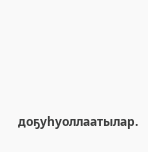доҕуһуоллаатылар.